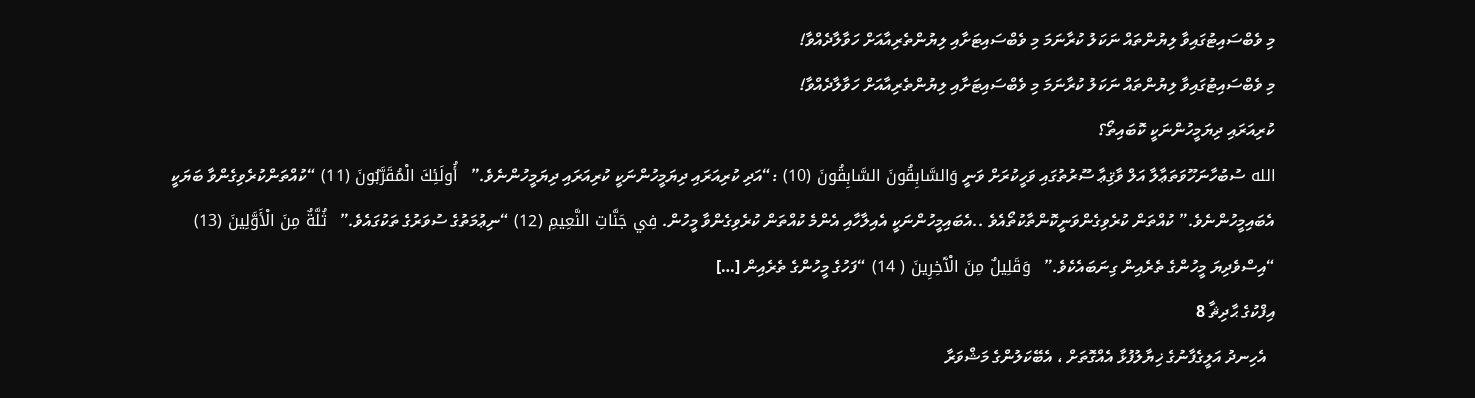މި ވެބްސައިޓުގައިވާ ލިޔުންތައް ނަކަލު ކުރާނަމަ މި ވެބްސައިޓަށާއި ލިޔުންތެރިއާއަށް ހަވާލާދެއްވާ!
މި ވެބްސައިޓުގައިވާ ލިޔުންތައް ނަކަލު ކުރާނަމަ މި ވެބްސައިޓަށާއި ލިޔުންތެރިއާއަށް ހަވާލާދެއްވާ!
ކުރިއަރައި ދިޔަމީހުންނަކީ ކޮބައިތޯ؟
الله ސުބުހާނަހޫވަތަޢާލާ އަލް ވާޤިޢާ ސޫރުތުގައި ވަހީކުރަށް ވަނީ وَالسَّابِقُونَ السَّابِقُونَ (10) :“އަދި ކުރިއަރައި ދިޔަމީހުންނަކީ ކުރިއަރައި ދިޔަމީހުންނެވެ.”   أُولَئِكَ الْمُقَرَّبُونَ (11) “ކުއްތަންކުރެވިގެންވާ ބަޔަކީ އެބައިމީހުންނެވެ.” ކުއްތަން ކުރެވިގެންވަނީކޮންތާކުތޯއެވެ ..އެބައިމީހުންނަކީ އެއިލާހާއި އެންމެ ކުއްތަން ކުރެވިގެންވާ މީހުން. فِي جَنَّاتِ النَّعِيمِ (12) “ނިޢުމަތުގެ ސުވަރުގެ ތަކުގައެވެ.”   ثُلَّةٌ مِنَ الْأَوَّلِينَ (13) “އިސްވެދިޔަ މީހުންގެ ތެރެއިން ގިނަބައެކެވެ.”   وَقَلِيلٌ مِنَ الْآَخِرِينَ ( 14) “ފަހުގެ މީހުންގެ ތެރެއިން […]
އިފްކުގެ ޙާދިޘާ 8
  އެހިނދު އަލީގެފާނުގެ ޚިޔާލުފުޅާ އެއްގޮތަށް ، އެބޭކަލުންގެ މަޝްވަރާ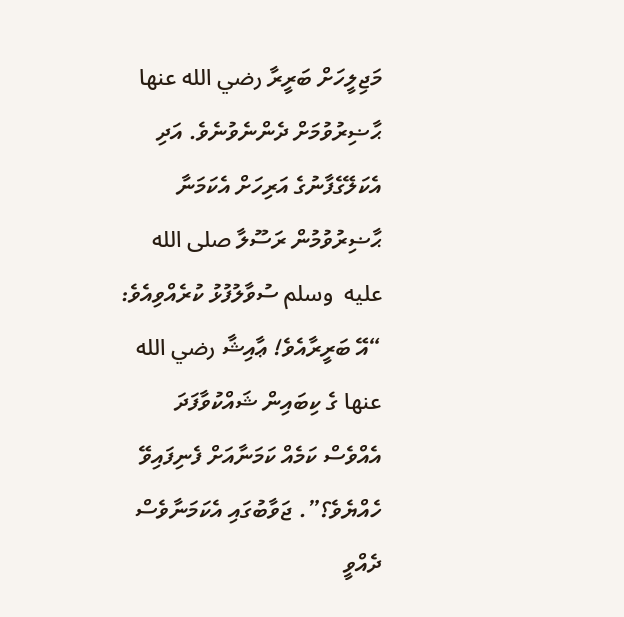މަޖިލީހަށް ބަރީރާ رضي الله عنها ޙާޟިރުވުމަށް ދެންނެވުނެވެ. އަދި އެކަލޭގެފާނުގެ އަރިހަށް އެކަމަނާ ޙާޟިރުވުމުން ރަސޫލާ صلى الله عليه  وسلم ސުވާލުފުޅު ކުރެއްވިއެވެ: “އޭ ބަރީރާއެވެ! ޢާއިޝާ رضي الله عنها ގެ ކިބައިން ޝައްކުވާފަދަ އެއްވެސް ކަމެއް ކަމަނާއަށް ފެނިފައިވޭ ހެއްޔެވެ؟”. ޖަވާބުގައި އެކަމަނާވެސް ދެއްވީ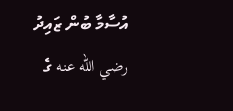އުސާމާ ބުން ޒައިދު رضي الله عنه ގެ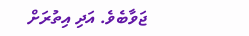ޖަވާބެވެ. އަދި އިތުރަށް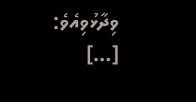ވިދާޅުވިއެވެ: […]